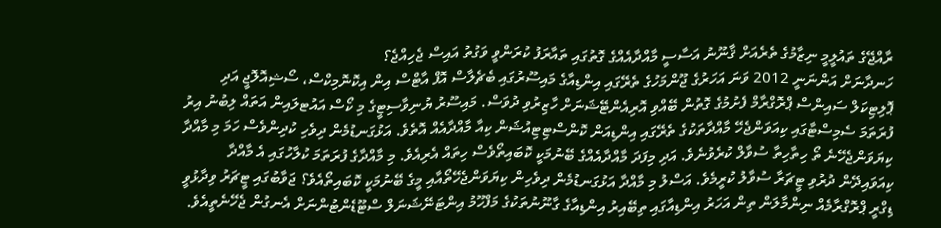ރާއްޖޭގެ ތައުލީމީ ނިޒާމުގެ ތެރެއަށް ޤާނޫނު އަސާސީ މާއްދާއެއްގެ ގޮތުގައި ތައާރަފު ކުރަންވީ ވަގުތު އައިސް ޖެހިއްޖެ؟
ހަނދާނަށް އަންނަނީ 2012 ވަނަ އަހަރުގެ ޖޫންމަހުގެ ތެރޭގައި އިންޑިއާގެ މައިސޫރުގައި ބެޗެލާސް އޮފް އާޓްސް އިން އިކޮނޮމިކްސް، ސޯޝިއޮލޮޖީ އަދި ޕޮލިޓިކަލް ސައިންސް ޕްރޮގްރާމް ފެށުމުގެ ގޮތުން ބޭއްވި އޮރިއެންޓޭޝަނަށް ހާޒިރުވި ދުވަސް. މައިސޫރު ޔުނިވާސިޓީގެ މި ކޯސް އައުޓލައިން އަތައް ލިބުނު އިރު ފުރަތަމަ ސެމިސްޓާގައި ކިއަވަންޖެހޭ މާއްދާތަކުގެ ތެރޭގައި އިންޑިއަން ކޮންސްޓިޓިއުޝަން ކިއާ މާއްދާއެއް އޮތެވެ. އަޅުގަނޑުމެން ދިވެހި ކުދިންވެސް ހަމަ މި މާއްދާ ކިޔަވަންޖެހޭނެ ތޯ ހިތާހިތާ ސުވާލް ކުރެވުނެވެ. އަދި މިފަދަ މާއްދާއެއްގެ ބޭނުމަކީ ކޮބައިތޯވެސް ހިތައް އެރިއެވެ. މި މާއްދާގެ ފުރަތަމަ ކުލާހުގައި އެ މާއްދާ ކިއަވައިދޭން ދުރުވި ޓީޗަރާ ސުވާލު ކުރީމެވެ. އަސްލު މި މާއްދާ އަޅުގަނޑުމެން ދިވެހިން ކިޔަވަންޖެހޭތޯއާއި މީގެ ބޭނުމަކީ ކޮބައިތޯއެވެ؟ ޖަވާބުގައި ޓީޗަރު ވިދާޅުވީ ޑިގްރީ ޕްރޮގްރާމެއް ނިންމާލަން ތިން އަހަރު އިންޑިއާގައި ތިބޭއިރު އިންޑިއާގެ ގާނޫނުތަކުގެ މަފްހޫމު އިންޓަނޭޝަނަލް ސްޓޫޑެންޓުންނަށް އެނގުން ޖެހޭނެތީއެވެ.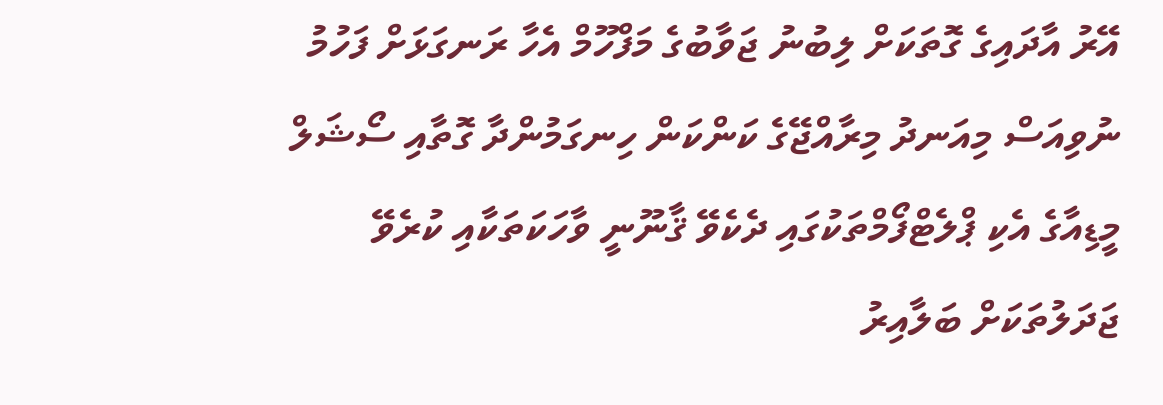އޭރު އާދައިގެ ގޮތަކަށް ލިބުނު ޖަވާބުގެ މަފްހޫމް އެހާ ރަނގަޅަށް ފަހުމު ނުވިއަސް މިއަނދު މިރާއްޖޭގެ ކަންކަން ހިނގަމުންދާ ގޮތާއި ސޯޝަލް މީޑިއާގެ އެކި ޕްލެޓްފޯމްތަކުގައި ދެކެވޭ ޤާނޫނީ ވާހަކަތަކާއި ކުރެވޭ ޖަދަލުތަކަށް ބަލާއިރު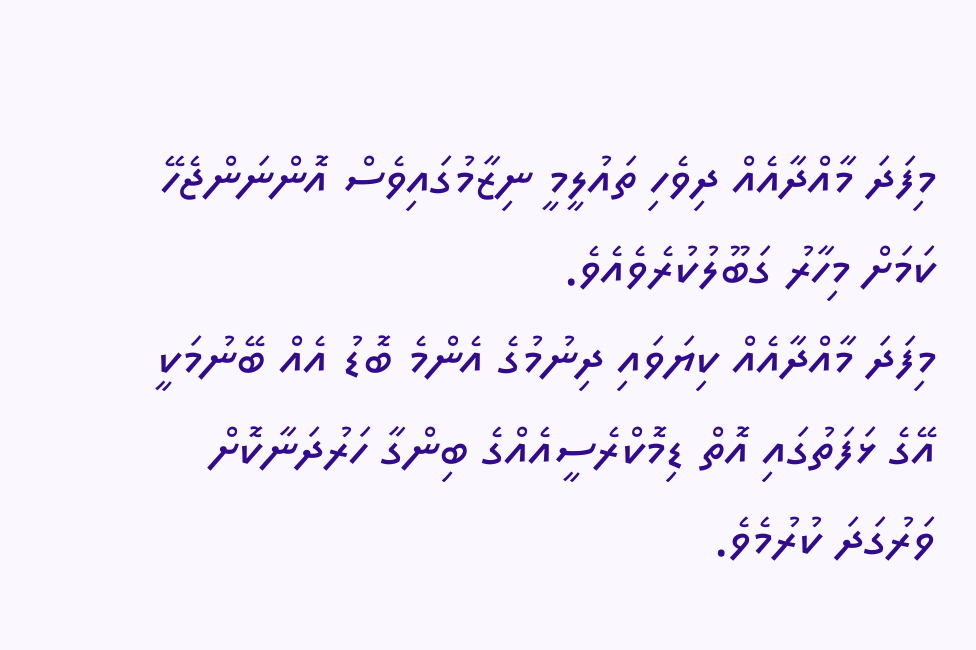މިފަދަ މާއްދާއެއް ދިވެހި ތައުލީމީ ނިޒާމުގައިވެސް އޮންނަންޖެހޭ ކަމަށް މިހާރު ގަބޫލުކުރެވެއެވެ.
މިފަދަ މާއްދާއެއް ކިޔަވައި ދިނުމުގެ އެންމެ ބޮޑު އެއް ބޭނުމަކީ އޭގެ ޅަފަތުގައި އޮތް ޑިމޮކްރެސީއެއްގެ ބިންގާ ހަރުދަނާކޮށް ވަރުގަދަ ކުރުމެވެ.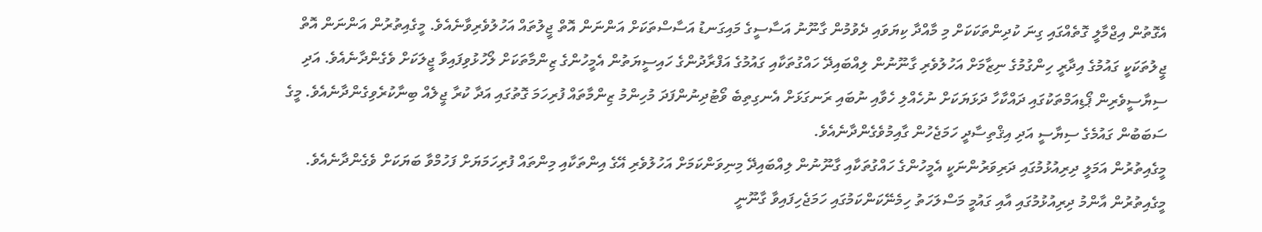އެގޮތުން އިޖްމާލީ ގޮތެއްގައި ގިނަ ކުދިންތަކަކަށް މި މާއްދާ ކިޔަވައި ދެވުމުން ގާނޫނު އަސާސީގެ މައިގަނޑު އަސާސްތަކަށް އަންނަން އޮތް ޖީލުތައް އަހުލުވެރިވާނެއެވެ. މީގެއިތުރުން އަންނަން އޮތް ޖީލުތަކަކީ ގައުމުގެ އިދާރީ ހިންގުމުގެ ނިޒާމަށް އަހުލުވެރި ގާނޫނުން ލިއްބައިދޭ ހައްގުތަކާއި ގައުމުގެ އަފްރާދުންގެ ހައިސީޔަތުން އެމީހުންގެ ޒިންމާތަކަށް ލޯހުޅުވިފައިވާ ޖީލަކަށް ވެގެންދާނެއެވެ. އަދި ސިޔާސީވެރިން ޕޯޑިއަމްތަކުގައި ދައްކާހާ ދަޅަޔަކަށް ނުހެއްލި ހެވާއި ނުބައި ރަނގަޅަށް އެނގިތިބެ ވޯޓުދިނުންފަދަ މުހިންމު ޒިންމާތައް ފުރިހަމަ ގޮތުގައި އަދާ ކުރާ ޖީލެއް ބިނާކުރެވިގެންދާނެއެވެ. މީގެ ސަބަބުން ގައުމެގެ ސިޔާސީ އަދި އިޤްތިސާދީ ހަމަޖެހުން ގާއިމުވެގެންދާނެއެވެ.
މީގެއިތުރުން އަމަލީ ދިރިއުޅުމުގައި ދަރިވަރުންނަކީ އެމީހުންގެ ހައްގުތަކާއި ގާނޫނުން ލިއްބައިދޭ މިނިވަންކަމަށް އަހުލުވެރި އޭގެ އިންތަކާއި މިންތައް ފުރިހަމަޔަށް ފަހުމްވާ ބަޔަކަށް ވެގެންދާނެއެވެ. މީގެއިތުރުން އާންމު ދިރިއުޅުމުގައި އާއި ގައުމީ މަސްލަހަތު ހިމެނޭކަންކަމުގައި ހަމަޖެހިފައިވާ ގާނޫނީ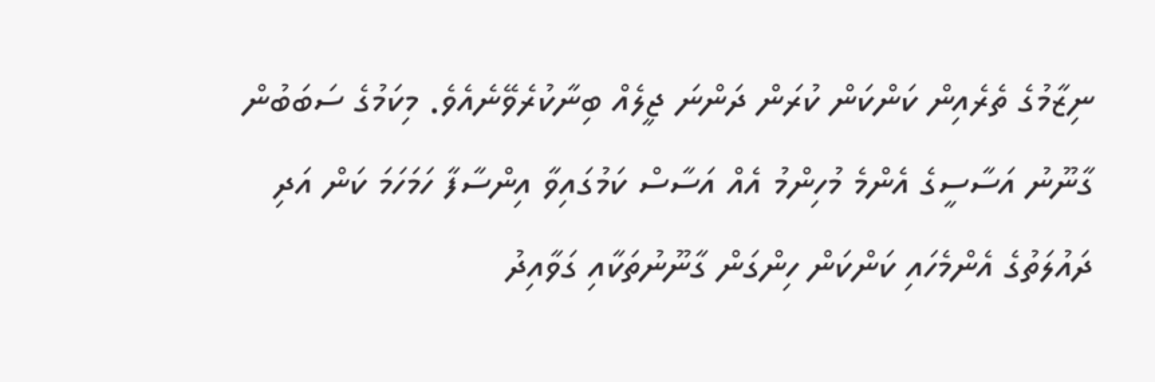ނިޒާމުގެ ތެރެއިން ކަންކަން ކުރަން ދަންނަ ޖީލެއް ބިނާކުރެވޭނެއެވެ. މިކަމުގެ ސަބަބުން ގާނޫނު އަސާސީގެ އެންމެ މުހިންމު އެއް އަސާސް ކަމުގައިވާ އިންސާފާ ހަމަހަމަ ކަން އަދި ދައުލަތުގެ އެންމެހައި ކަންކަން ހިންގަން ގާނޫނުތަކާއި ގަވާއިދު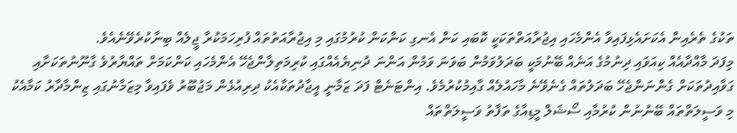ތަކުގެ ތެރެއިން އެކަށައެޅިފައިވާ އެންމެހައި އިޖުރާއަތްތަކަކީ ކޮބައި ކަން އެނގި ކަންކަން ކުރުމުގައި މި އިޖުރާއަތުތައް ފުރިހަމަކުރާ ޖީލެއް ބިނާކުރެވޭނެއެވެ.
މިފަދަ މާއްދާއެއް ކިއަވައި ދިނުމުގެ އަނެއް ބޭނުމަކީ ބަދަލުވަމުން ބަވަނަ ވަމުން އަންނަ ދުނިޔެއެއްގައި ކުރިމަތިލާންޖެހޭ އެންމެހައި ކަންކަމަށް ތައްޔާރުވެ ގާނޫނުތަކަށާއި ގަވާއިދުތަކަށް ގެންނަންޖެހޭ ބަދަލުތައް ގެނެވޭނެ މާހައުލެއް ގާއިމުކުރުމެވެ. އިންޓަނެޓް ފަދަ ޒަމާނީ އީޖާދުތަކާއެކު ދިރިއުޅެން މަޖުބޫރު ވެފައިވާ މިޒަމާނުގައި ޒިންމާދާރު ކަމާއެކު މި ވަސީލަތްތައް ބޭނުނުން ކުރުމާއި ސޯޝަލް މީޑިއާގެ ތަފާތު ވަސީލަތްތައް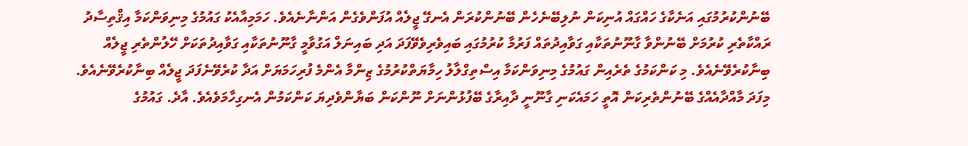ބޭނުންކުރުމުގައި އަނެކާގެ ހައްގައް އުނިކަން ނުލިބޭނެހެން ބޭނުންކުރަން އެނގޭ ޖީލެއް އުފަންވެގެން އަންނާނެއެވެ. ހަމަމިއާއެކު ގައުމުގެ މިނިވަންކަމާ އިޤްތިސާދު ރައްކާތެރި ކުރުމަށް ބޭނުންވާ ގާނޫނުތަކާއި ގަވާއިދުތައް ފަރުމާ ކުރުމުގައި ބައިވެރިވެވޭފަދަ އަދި ބައިނަލް އަގުވާމީ ގާނޫނުތަކާއި ގަވާއިދުތަކަށް ހޭލުންތެރި ޖީލެއް ބިނާކުރެވޭނެއެވެ. މި ކަންކަމުގެ ތެރެއިން ގައުމުގެ މިނިވަންކަމާ އިސްތިގްލާލު ހިމާޔަތްކުރުމުގެ ޒިންމާ އެންމެ ފުރިހަމަޔަށް އަދާ ކުރެވޭނެފަދަ ޖީލެއް ބިނާކުރެވޭނެއެވެ.
މިފަދަ މާއްދާއެއްގެ ބޭނުންތެރިކަން އޮތީ ހަމައެކަނި ގާނޫނީ ދާއިރާގެ ބޭފުޅުންނަށް ނޫންކަން ބަޔާންވެދިޔަ ކަންކަމުން އެނގިހާމަވެއެވެ. އާދެ. ގައުމުގެ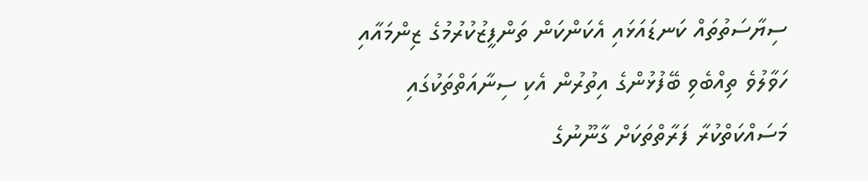ސިޔާސަތުތައް ކަނޑައަޅައި އެކަންކަން ތަންފީޒުކުރުމުގެ ޒިންމައާއި ހަވާލުވެ ތިއްބެވި ބޭފުޅުންގެ އިތުރުން އެކި ސިނާއަތްތަކުގައި މަސައްކަތްކުރާ ފަރާތްތަކަށް ގާނޫނުގެ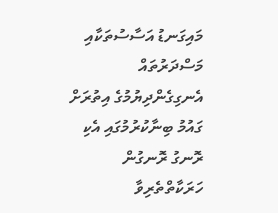މައިގަނޑު އަސާސުތަކާއި މަސްދަރުތައް އެނގިގެންދިޔުމުގެ އިތުރަށް ގައުމު ބިނާކުރުމުގައި އެކި ރޮނގު ރޮނގުން ހަރަކާތްތެރިވާ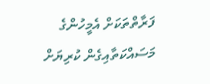ފަރާތްތަކަށް އެމީހުންގެ މަސައްކަތާއިގެން ކުރިޔަށް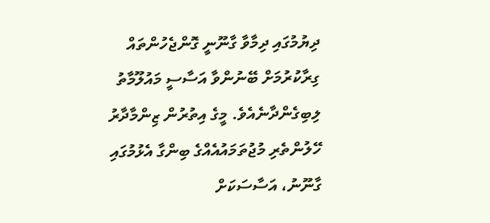ދިޔުމުގައި ދިމާވާ ގާނޫނީ ގޮންޖެހުންތައް ގިރާކުރުމަށް ބޭނުންވާ އަސާސީ މައުލޫމާތު ލިބިގެންދާނެއެވެ. މީގެ އިތުރުން ޒިންމާދާރު ހޭލުންތެރި މުޖުތަމައުއެއްގެ ބިންގާ އެޅުމުގައި ގާނޫނު، އަސާސަކަށް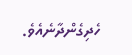ހެދިގެންދާނެއެވެ.